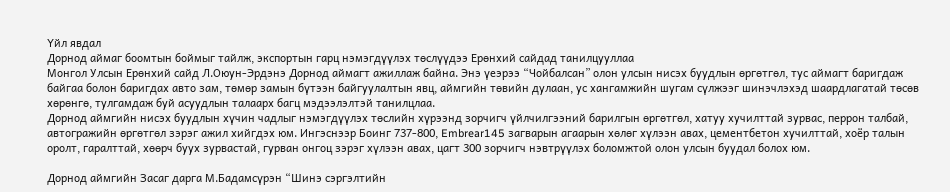Үйл явдал
Дорнод аймаг боомтын боймыг тайлж, экспортын гарц нэмэгдүүлэх төслүүдээ Ерөнхий сайдад танилцууллаа
Монгол Улсын Ерөнхий сайд Л.Оюун-Эрдэнэ Дорнод аймагт ажиллаж байна. Энэ үеэрээ “Чойбалсан” олон улсын нисэх буудлын өргөтгөл, тус аймагт баригдаж байгаа болон баригдах авто зам, төмөр замын бүтээн байгуулалтын явц, аймгийн төвийн дулаан, ус хангамжийн шугам сүлжээг шинэчлэхэд шаардлагатай төсөв хөрөнгө, тулгамдаж буй асуудлын талаарх багц мэдээлэлтэй танилцлаа.
Дорнод аймгийн нисэх буудлын хүчин чадлыг нэмэгдүүлэх төслийн хүрээнд зорчигч үйлчилгээний барилгын өргөтгөл, хатуу хучилттай зурвас, перрон талбай, автогражийн өргөтгөл зэрэг ажил хийгдэх юм. Ингэснээр Боинг 737-800, Embrear145 загварын агаарын хөлөг хүлээн авах, цементбетон хучилттай, хоёр талын оролт, гаралттай, хөөрч буух зурвастай, гурван онгоц зэрэг хүлээн авах, цагт 300 зорчигч нэвтрүүлэх боломжтой олон улсын буудал болох юм.

Дорнод аймгийн Засаг дарга М.Бадамсүрэн “Шинэ сэргэлтийн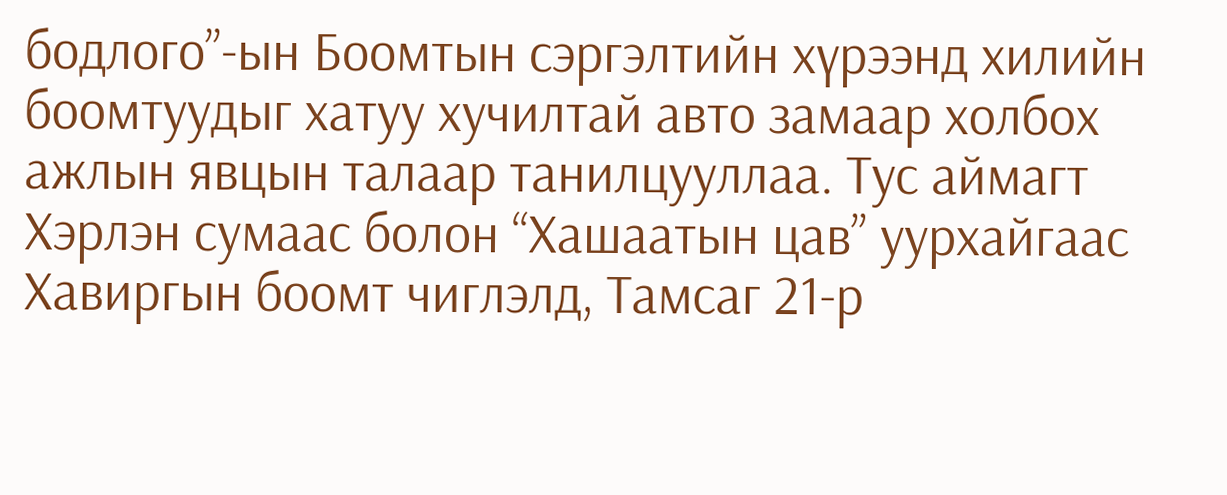бодлого”-ын Боомтын сэргэлтийн хүрээнд хилийн боомтуудыг хатуу хучилтай авто замаар холбох ажлын явцын талаар танилцууллаа. Тус аймагт Хэрлэн сумаас болон “Хашаатын цав” уурхайгаас Хавиргын боомт чиглэлд, Тамсаг 21-р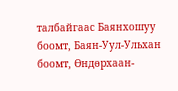талбайгаас Баянхошуу боомт, Баян-Уул-Ульхан боомт, Өндөрхаан-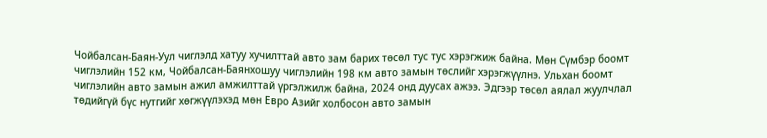Чойбалсан-Баян-Уул чиглэлд хатуу хучилттай авто зам барих төсөл тус тус хэрэгжиж байна. Мөн Сүмбэр боомт чиглэлийн 152 км, Чойбалсан-Баянхошуу чиглэлийн 198 км авто замын төслийг хэрэгжүүлнэ. Ульхан боомт чиглэлийн авто замын ажил амжилттай үргэлжилж байна, 2024 онд дуусах ажээ. Эдгээр төсөл аялал жуулчлал төдийгүй бүс нутгийг хөгжүүлэхэд мөн Евро Азийг холбосон авто замын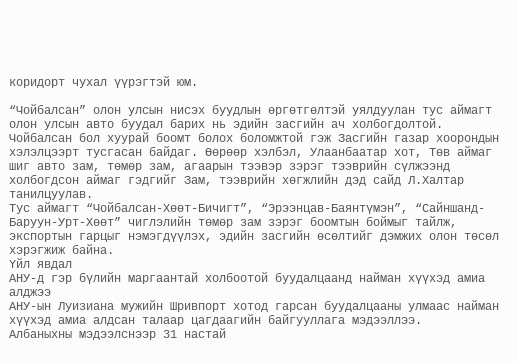коридорт чухал үүрэгтэй юм.

“Чойбалсан” олон улсын нисэх буудлын өргөтгөлтэй уялдуулан тус аймагт олон улсын авто буудал барих нь эдийн засгийн ач холбогдолтой. Чойбалсан бол хуурай боомт болох боломжтой гэж Засгийн газар хоорондын хэлэлцээрт тусгасан байдаг. Өөрөөр хэлбэл, Улаанбаатар хот, Төв аймаг шиг авто зам, төмөр зам, агаарын тээвэр зэрэг тээврийн сүлжээнд холбогдсон аймаг гэдгийг Зам, тээврийн хөгжлийн дэд сайд Л.Халтар танилцуулав.
Тус аймагт “Чойбалсан-Хөөт-Бичигт”, “Эрээнцав-Баянтүмэн”, “Сайншанд-Баруун-Урт-Хөөт” чиглэлийн төмөр зам зэрэг боомтын боймыг тайлж, экспортын гарцыг нэмэгдүүлэх, эдийн засгийн өсөлтийг дэмжих олон төсөл хэрэгжиж байна.
Үйл явдал
АНУ-д гэр бүлийн маргаантай холбоотой буудалцаанд найман хүүхэд амиа алджээ
АНУ-ын Луизиана мужийн Шривпорт хотод гарсан буудалцааны улмаас найман хүүхэд амиа алдсан талаар цагдаагийн байгууллага мэдээллээ.
Албаныхны мэдээлснээр 31 настай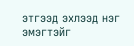этгээд эхлээд нэг эмэгтэйг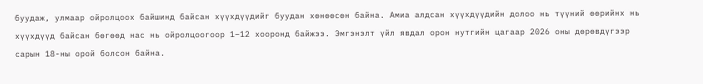буудаж, улмаар ойролцоох байшинд байсан хүүхдүүдийг буудан хөнөөсөн байна. Амиа алдсан хүүхдүүдийн долоо нь түүний өөрийнх нь хүүхдүүд байсан бөгөөд нас нь ойролцоогоор 1–12 хооронд байжээ. Эмгэнэлт үйл явдал орон нутгийн цагаар 2026 оны дөрөвдүгээр сарын 18-ны орой болсон байна.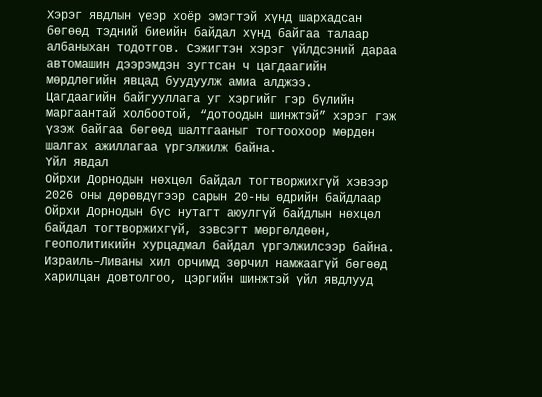Хэрэг явдлын үеэр хоёр эмэгтэй хүнд шархадсан бөгөөд тэдний биеийн байдал хүнд байгаа талаар албаныхан тодотгов. Сэжигтэн хэрэг үйлдсэний дараа автомашин дээрэмдэн зугтсан ч цагдаагийн мөрдлөгийн явцад буудуулж амиа алджээ.
Цагдаагийн байгууллага уг хэргийг гэр бүлийн маргаантай холбоотой, “дотоодын шинжтэй” хэрэг гэж үзэж байгаа бөгөөд шалтгааныг тогтоохоор мөрдөн шалгах ажиллагаа үргэлжилж байна.
Үйл явдал
Ойрхи Дорнодын нөхцөл байдал тогтворжихгүй хэвээр
2026 оны дөрөвдүгээр сарын 20-ны өдрийн байдлаар Ойрхи Дорнодын бүс нутагт аюулгүй байдлын нөхцөл байдал тогтворжихгүй, зэвсэгт мөргөлдөөн, геополитикийн хурцадмал байдал үргэлжилсээр байна.
Израиль–Ливаны хил орчимд зөрчил намжаагүй бөгөөд харилцан довтолгоо, цэргийн шинжтэй үйл явдлууд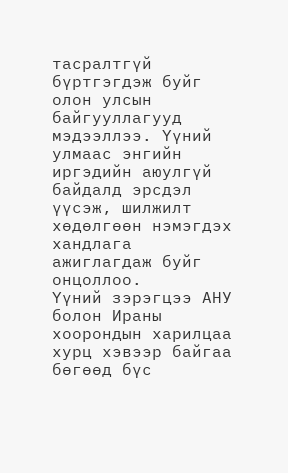тасралтгүй бүртгэгдэж буйг олон улсын байгууллагууд мэдээллээ. Үүний улмаас энгийн иргэдийн аюулгүй байдалд эрсдэл үүсэж, шилжилт хөдөлгөөн нэмэгдэх хандлага ажиглагдаж буйг онцоллоо.
Үүний зэрэгцээ АНУ болон Ираны хоорондын харилцаа хурц хэвээр байгаа бөгөөд бүс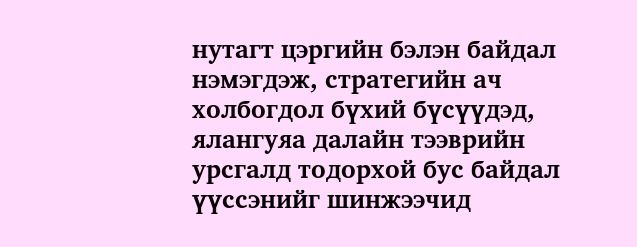нутагт цэргийн бэлэн байдал нэмэгдэж, стратегийн ач холбогдол бүхий бүсүүдэд, ялангуяа далайн тээврийн урсгалд тодорхой бус байдал үүссэнийг шинжээчид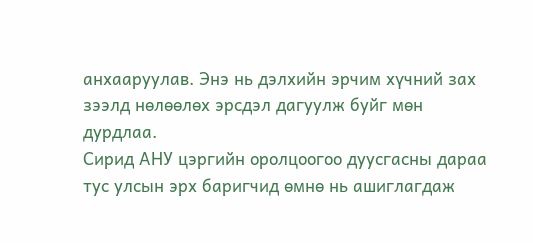анхааруулав. Энэ нь дэлхийн эрчим хүчний зах зээлд нөлөөлөх эрсдэл дагуулж буйг мөн дурдлаа.
Сирид АНУ цэргийн оролцоогоо дуусгасны дараа тус улсын эрх баригчид өмнө нь ашиглагдаж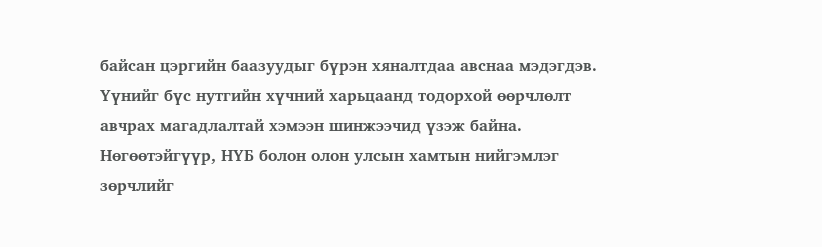байсан цэргийн баазуудыг бүрэн хяналтдаа авснаа мэдэгдэв. Үүнийг бүс нутгийн хүчний харьцаанд тодорхой өөрчлөлт авчрах магадлалтай хэмээн шинжээчид үзэж байна.
Нөгөөтэйгүүр, НҮБ болон олон улсын хамтын нийгэмлэг зөрчлийг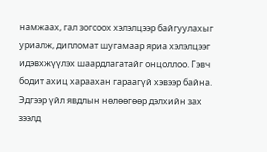намжаах, гал зогсоох хэлэлцээр байгуулахыг уриалж, дипломат шугамаар яриа хэлэлцээг идэвхжүүлэх шаардлагатайг онцоллоо. Гэвч бодит ахиц хараахан гараагүй хэвээр байна.
Эдгээр үйл явдлын нөлөөгөөр дэлхийн зах зээлд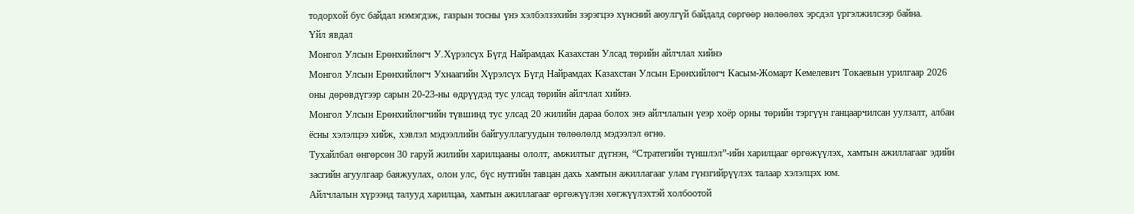тодорхой бус байдал нэмэгдэж, газрын тосны үнэ хэлбэлзэхийн зэрэгцээ хүнсний аюулгүй байдалд сөргөөр нөлөөлөх эрсдэл үргэлжилсээр байна.
Үйл явдал
Монгол Улсын Ерөнхийлөгч У.Хүрэлсүх Бүгд Найрамдах Казахстан Улсад төрийн айлчлал хийнэ
Монгол Улсын Ерөнхийлөгч Ухнаагийн Хүрэлсүх Бүгд Найрамдах Казахстан Улсын Ерөнхийлөгч Касым-Жомарт Кемелевич Токаевын урилгаар 2026 оны дөрөвдүгээр сарын 20-23-ны өдрүүдэд тус улсад төрийн айлчлал хийнэ.
Монгол Улсын Ерөнхийлөгчийн түвшинд тус улсад 20 жилийн дараа болох энэ айлчлалын үеэр хоёр орны төрийн тэргүүн ганцаарчилсан уулзалт, албан ёсны хэлэлцээ хийж, хэвлэл мэдээллийн байгууллагуудын төлөөлөлд мэдээлэл өгнө.
Тухайлбал өнгөрсөн 30 гаруй жилийн харилцааны ололт, амжилтыг дүгнэн, “Стратегийн түншлэл”-ийн харилцааг өргөжүүлэх, хамтын ажиллагааг эдийн засгийн агуулгаар баяжуулах, олон улс, бүс нутгийн тавцан дахь хамтын ажиллагааг улам гүнзгийрүүлэх талаар хэлэлцэх юм.
Айлчлалын хүрээнд талууд харилцаа, хамтын ажиллагааг өргөжүүлэн хөгжүүлэхтэй холбоотой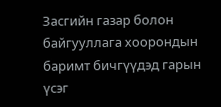Засгийн газар болон байгууллага хоорондын баримт бичгүүдэд гарын үсэг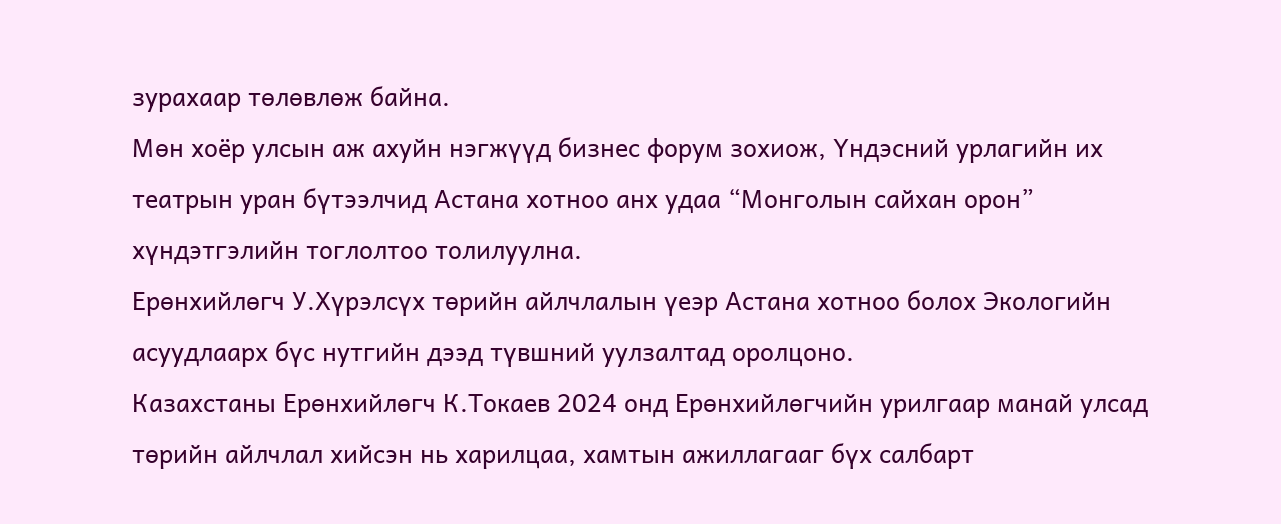зурахаар төлөвлөж байна.
Мөн хоёр улсын аж ахуйн нэгжүүд бизнес форум зохиож, Үндэсний урлагийн их театрын уран бүтээлчид Астана хотноо анх удаа “Монголын сайхан орон” хүндэтгэлийн тоглолтоо толилуулна.
Ерөнхийлөгч У.Хүрэлсүх төрийн айлчлалын үеэр Астана хотноо болох Экологийн асуудлаарх бүс нутгийн дээд түвшний уулзалтад оролцоно.
Казахстаны Ерөнхийлөгч К.Токаев 2024 онд Ерөнхийлөгчийн урилгаар манай улсад төрийн айлчлал хийсэн нь харилцаа, хамтын ажиллагааг бүх салбарт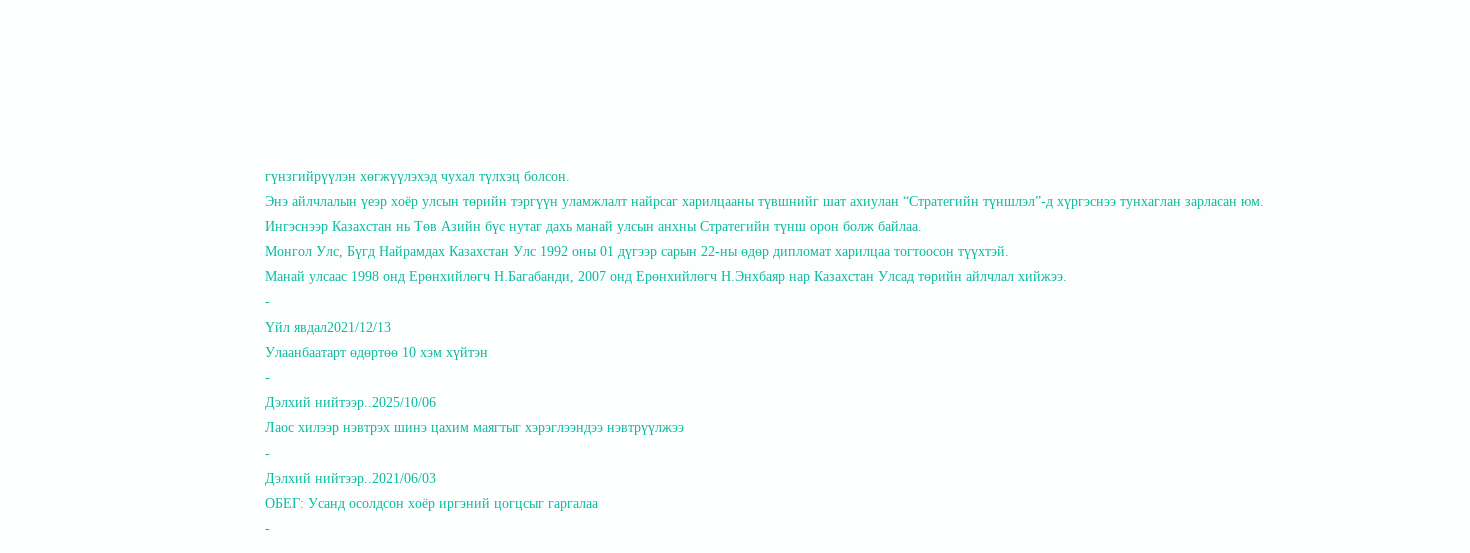гүнзгийрүүлэн хөгжүүлэхэд чухал түлхэц болсон.
Энэ айлчлалын үеэр хоёр улсын төрийн тэргүүн уламжлалт найрсаг харилцааны түвшнийг шат ахиулан “Стратегийн түншлэл”-д хүргэснээ тунхаглан зарласан юм.
Ингэснээр Казахстан нь Төв Азийн бүс нутаг дахь манай улсын анхны Стратегийн түнш орон болж байлаа.
Монгол Улс, Бүгд Найрамдах Казахстан Улс 1992 оны 01 дүгээр сарын 22-ны өдөр дипломат харилцаа тогтоосон түүхтэй.
Манай улсаас 1998 онд Ерөнхийлөгч Н.Багабанди, 2007 онд Ерөнхийлөгч Н.Энхбаяр нар Казахстан Улсад төрийн айлчлал хийжээ.
-
Үйл явдал2021/12/13
Улаанбаатарт өдөртөө 10 хэм хүйтэн
-
Дэлхий нийтээр..2025/10/06
Лаос хилээр нэвтрэх шинэ цахим маягтыг хэрэглээндээ нэвтрүүлжээ
-
Дэлхий нийтээр..2021/06/03
ОБЕГ: Усанд осолдсон хоёр иргэний цогцсыг гаргалаа
-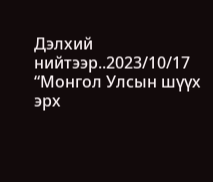Дэлхий нийтээр..2023/10/17
“Монгол Улсын шүүх эрх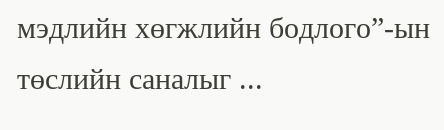мэдлийн хөгжлийн бодлого”-ын төслийн саналыг ...